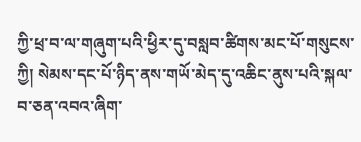ཀྱི་ཕྲ་བ་ལ་གཞུག་པའི་ཕྱིར་དུ་བསླབ་ཚིགས་མང་པོ་གསུངས་ཀྱི། སེམས་དང་པོ་ཉིད་ནས་གཡོ་མེད་དུ་འཆིང་ནུས་པའི་སྐལ་བ་ཅན་འབའ་ཞིག་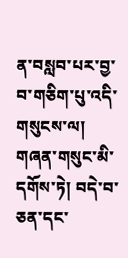ན་བསླབ་པར་བྱ་བ་གཅིག་པུ་འདི་གསུངས་ལ། གཞན་གསུང་མི་དགོས་ཏེ། བདེ་བ་ཅན་དང་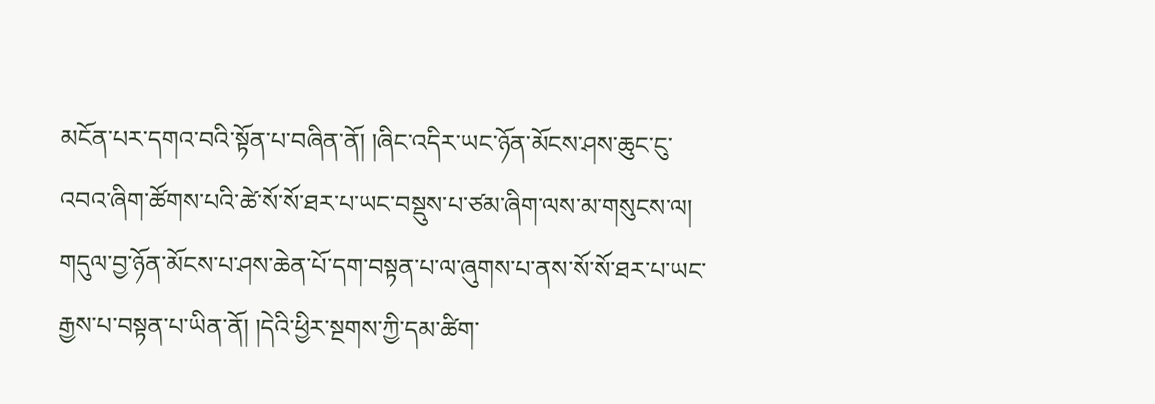མངོན་པར་དགའ་བའི་སྟོན་པ་བཞིན་ནོ། །ཞིང་འདིར་ཡང་ཉོན་མོངས་ཤས་ཆུང་ངུ་འབའ་ཞིག་ཚོགས་པའི་ཚེ་སོ་སོ་ཐར་པ་ཡང་བསྡུས་པ་ཙམ་ཞིག་ལས་མ་གསུངས་ལ། གདུལ་བྱ་ཉོན་མོངས་པ་ཤས་ཆེན་པོ་དག་བསྟན་པ་ལ་ཞུགས་པ་ནས་སོ་སོ་ཐར་པ་ཡང་རྒྱས་པ་བསྟན་པ་ཡིན་ནོ། །དེའི་ཕྱིར་སྔགས་ཀྱི་དམ་ཚིག་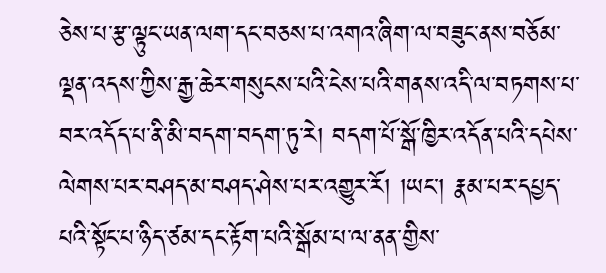ཅེས་པ་རྩ་ལྟུང་ཡན་ལག་དང་བཅས་པ་འགའ་ཞིག་ལ་བཟུང་ནས་བཅོམ་ལྡན་འདས་ཀྱིས་རྒྱ་ཆེར་གསུངས་པའི་ངེས་པའི་གནས་འདི་ལ་བཏགས་པ་བར་འདོད་པ་ནི་མི་བདག་བདག་ཏུ་རེ། བདག་པོ་སྒོ་ཁྱིར་འདོན་པའི་དཔེས་ལེགས་པར་བཤད་མ་བཤད་ཤེས་པར་འགྱུར་རོ། །ཡང་། རྣམ་པར་དཔྱད་པའི་སྟོང་པ་ཉིད་ཙམ་དང་རྟོག་པའི་སྒོམ་པ་ལ་ནན་གྱིས་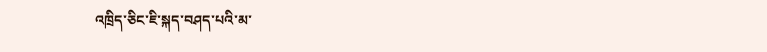འཁྲིད་ཅིང་ཇི་སྐད་བཤད་པའི་མ་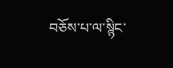བཅོས་པ་ལ་སྙིང་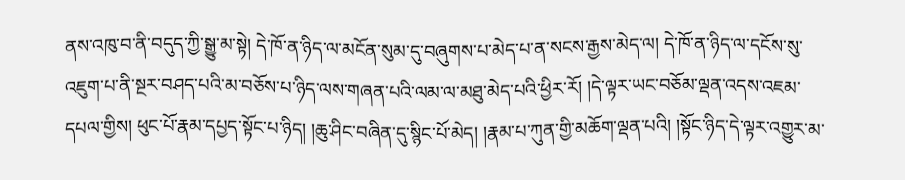ནས་འཁུ་བ་ནི་བདུད་ཀྱི་སྒྱུ་མ་སྟེ། དེ་ཁོ་ན་ཉིད་ལ་མངོན་སུམ་དུ་བཞུགས་པ་མེད་པ་ན་སངས་རྒྱས་མེད་ལ། དེ་ཁོ་ན་ཉིད་ལ་དངོས་སུ་འཇུག་པ་ནི་སྔར་བཤད་པའི་མ་བཅོས་པ་ཉིད་ལས་གཞན་པའི་ལམ་ལ་མཐུ་མེད་པའི་ཕྱིར་རོ། །དེ་ལྟར་ཡང་བཅོམ་ལྡན་འདས་འཇམ་དཔལ་གྱིས། ཕུང་པོ་རྣམ་དཔྱད་སྟོང་པ་ཉིད། །ཆུ་ཤིང་བཞིན་དུ་སྙིང་པོ་མེད། །རྣམ་པ་ཀུན་གྱི་མཆོག་ལྡན་པའི། །སྟོང་ཉིད་དེ་ལྟར་འགྱུར་མ་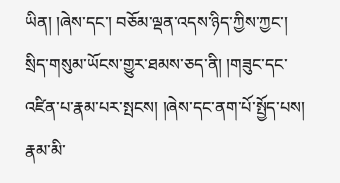ཡིན། །ཞེས་དང་། བཅོམ་ལྡན་འདས་ཉིད་ཀྱིས་ཀྱང་། སྲིད་གསུམ་ཡོངས་གྱུར་ཐམས་ཅད་ནི། །གཟུང་དང་འཛིན་པ་རྣམ་པར་སྤངས། །ཞེས་དང་ནག་པོ་སྤྱོད་པས། རྣམ་མི་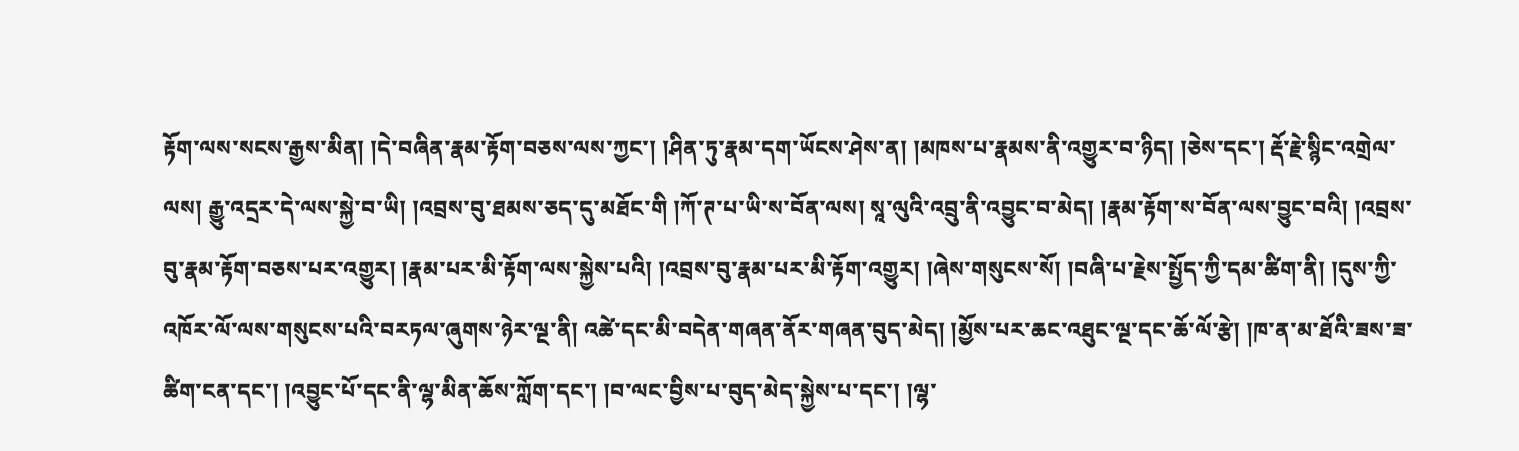རྟོག་ལས་སངས་རྒྱས་མིན། །དེ་བཞིན་རྣམ་རྟོག་བཅས་ལས་ཀྱང་། །ཤིན་ཏུ་རྣམ་དག་ཡོངས་ཤེས་ན། །མཁས་པ་རྣམས་ནི་འགྱུར་བ་ཉིད། །ཅེས་དང་། རྡོ་རྗེ་སྙིང་འགྲེལ་ལས། རྒྱུ་འདྲར་དེ་ལས་སྐྱེ་བ་ཡི། །འབྲས་བུ་ཐམས་ཅད་དུ་མཐོང་གི །ཀོ་ཊ་པ་ཡི་ས་བོན་ལས། སཱ་ལུའི་འབྲུ་ནི་འབྱུང་བ་མེད། །རྣམ་རྟོག་ས་བོན་ལས་བྱུང་བའི། །འབྲས་བུ་རྣམ་རྟོག་བཅས་པར་འགྱུར། །རྣམ་པར་མི་རྟོག་ལས་སྐྱེས་པའི། །འབྲས་བུ་རྣམ་པར་མི་རྟོག་འགྱུར། །ཞེས་གསུངས་སོ། །བཞི་པ་རྗེས་སྤྱོད་ཀྱི་དམ་ཚིག་ནི། །དུས་ཀྱི་འཁོར་ལོ་ལས་གསུངས་པའི་བརཏལ་ཞུགས་ཉེར་ལྔ་ནི། འཚེ་དང་མི་བདེན་གཞན་ནོར་གཞན་བུད་མེད། །མྱོས་པར་ཆང་འཐུང་ལྔ་དང་ཆོ་ལོ་རྩེ། །ཁ་ན་མ་ཐོའི་ཟས་ཟ་ཚིག་ངན་དང་། །འབྱུང་པོ་དང་ནི་ལྷ་མིན་ཆོས་ཀློག་དང་། །བ་ལང་བྱིས་པ་བུད་མེད་སྐྱེས་པ་དང་། །ལྷ་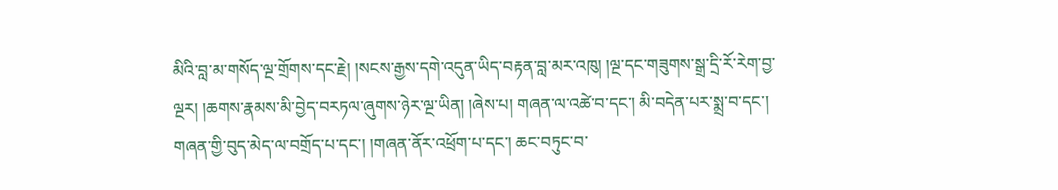མིའི་བླ་མ་གསོད་ལྔ་གྲོགས་དང་རྗེ། །སངས་རྒྱས་དགེ་འདུན་ཡིད་བརྟན་བླ་མར་འཁུ། །ལྔ་དང་གཟུགས་སྒྲ་དྲི་རོ་རེག་བྱ་ལྔར། །ཆགས་རྣམས་མི་བྱེད་བརཏལ་ཞུགས་ཉེར་ལྔ་ཡིན། །ཞེས་པ། གཞན་ལ་འཚེ་བ་དང་། མི་བདེན་པར་སྨྲ་བ་དང་། གཞན་གྱི་བུད་མེད་ལ་བགྲོད་པ་དང་། །གཞན་ནོར་འཕྲོག་པ་དང་། ཆང་བཏུང་བ་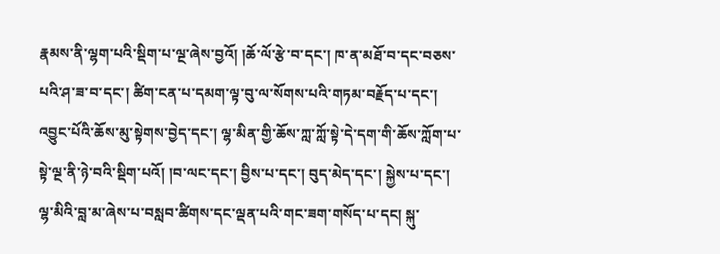རྣམས་ནི་ལྷག་པའི་སྡིག་པ་ལྔ་ཞེས་བྱའོ། །ཆོ་ལོ་རྩེ་བ་དང་། ཁ་ན་མཐོ་བ་དང་བཅས་པའི་ཤ་ཟ་བ་དང་། ཚིག་ངན་པ་དམག་ལྟ་བུ་ལ་སོགས་པའི་གཏམ་བརྗོད་པ་དང་། འབྱུང་པོའི་ཆོས་མུ་སྟེགས་བྱེད་དང་། ལྷ་མིན་གྱི་ཆོས་ཀླ་ཀློ་སྟེ་དེ་དག་གི་ཆོས་ཀློག་པ་སྟེ་ལྔ་ནི་ཉེ་བའི་སྡིག་པའོ། །བ་ལང་དང་། བྱིས་པ་དང་། བུད་མེད་དང་། སྐྱེས་པ་དང་། ལྷ་མིའི་བླ་མ་ཞེས་པ་བསླབ་ཚིགས་དང་ལྡན་པའི་གང་ཟག་གསོད་པ་དང། སྐུ་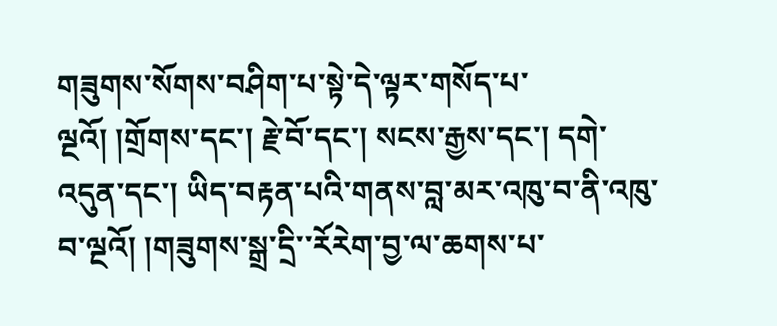གཟུགས་སོགས་བཤིག་པ་སྟེ་དེ་ལྟར་གསོད་པ་ལྔའོ། །གྲོགས་དང་། རྗེ་བོ་དང་། སངས་རྒྱས་དང་། དགེ་འདུན་དང་། ཡིད་བརྟན་པའི་གནས་བླ་མར་འཁུ་བ་ནི་འཁུ་བ་ལྔའོ། །གཟུགས་སྒྲ་དྲི་་རོརེག་བྱ་ལ་ཆགས་པ་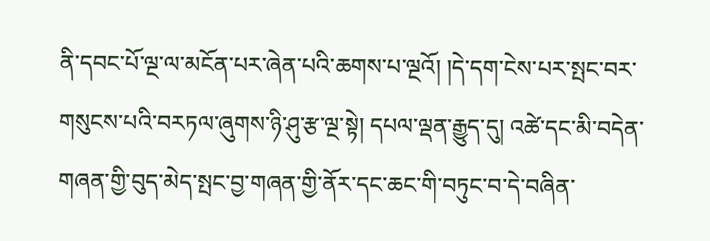ནི་དབང་པོ་ལྔ་ལ་མངོན་པར་ཞེན་པའི་ཆགས་པ་ལྔའོ། །དེ་དག་ངེས་པར་སྤང་བར་གསུངས་པའི་བརཏལ་ཞུགས་ཉི་ཤུ་རྩ་ལྔ་སྟེ། དཔལ་ལྡན་རྒྱུད་དུ། འཚེ་དང་མི་བདེན་གཞན་གྱི་བུད་མེད་སྤང་བྱ་གཞན་གྱི་ནོར་དང་ཆང་གི་བཏུང་བ་དེ་བཞིན་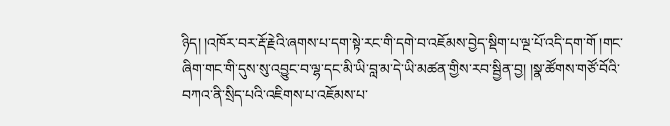ཉིད། །འཁོར་བར་རྡོ་རྗེའི་ཞགས་པ་དག་སྟེ་རང་གི་དགེ་བ་འཇོམས་བྱེད་སྡིག་པ་ལྔ་པོ་འདི་དག་གོ །གང་ཞིག་གང་གི་དུས་སུ་འབྱུང་བ་ལྷ་དང་མི་ཡི་བླ་མ་དེ་ཡི་མཚན་གྱིས་རབ་སྦྱིན་བྱ། །སྣ་ཚོགས་གཙོ་བོའི་བཀའ་ནི་སྲིད་པའི་འཇིགས་པ་འཇོམས་པ་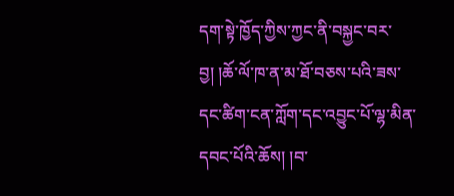དག་སྟེ་ཁྱོད་ཀྱིས་ཀྱང་ནི་བསྐྱང་བར་བྱ། །ཆོ་ལོ་ཁ་ན་མ་ཐོ་བཅས་པའི་ཟས་དང་ཚིག་ངན་ཀློག་དང་འབྱུང་པོ་ལྷ་མིན་དབང་པོའི་ཆོས། །བ་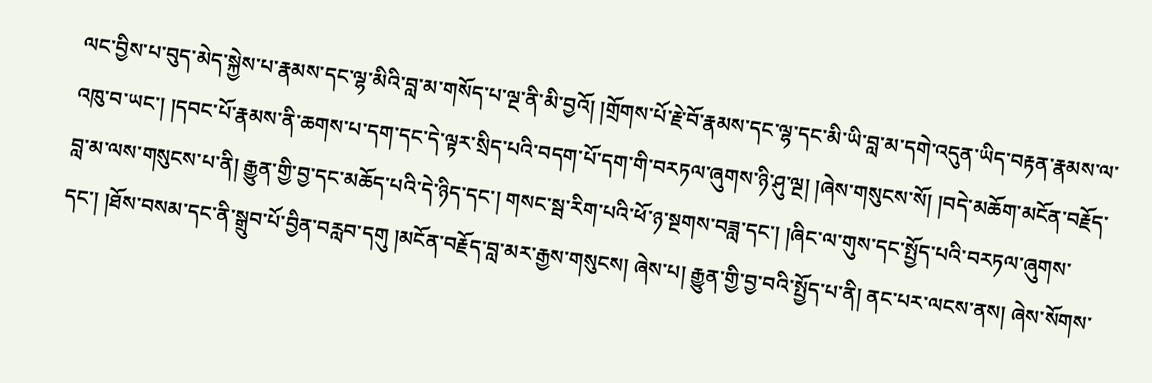ལང་བྱིས་པ་བུད་མེད་སྐྱེས་པ་རྣམས་དང་ལྷ་མིའི་བླ་མ་གསོད་པ་ལྔ་ནི་མི་བྱའོ། །གྲོགས་པོ་རྗེ་བོ་རྣམས་དང་ལྷ་དང་མི་ཡི་བླ་མ་དགེ་འདུན་ཡིད་བརྟན་རྣམས་ལ་འཁུ་བ་ཡང་། །དབང་པོ་རྣམས་ནི་ཆགས་པ་དག་དང་དེ་ལྟར་སྲིད་པའི་བདག་པོ་དག་གི་བརཏལ་ཞུགས་ཉི་ཤུ་ལྔ། །ཞེས་གསུངས་སོ། །བདེ་མཆོག་མངོན་བརྗོད་བླ་མ་ལས་གསུངས་པ་ནི། རྒྱུན་གྱི་བྱ་དང་མཆོད་པའི་དེ་ཉིད་དང་། གསང་སྦ་རིག་པའི་ཕོ་ཉ་སྔགས་བཟླ་དང་། །ཞིང་ལ་གུས་དང་སྤྱོད་པའི་བརཏལ་ཞུགས་དང་། །ཐོས་བསམ་དང་ནི་སྒྲུབ་པོ་བྱིན་བརླབ་དགུ །མངོན་བརྗོད་བླ་མར་རྒྱས་གསུངས། ཞེས་པ། རྒྱུན་གྱི་བྱ་བའི་སྤྱོད་པ་ནི། ནང་པར་ལངས་ནས། ཞེས་སོགས་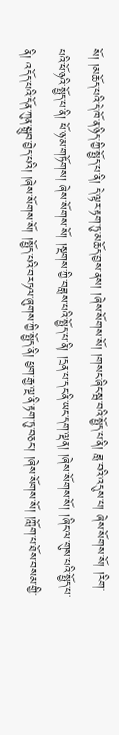སོ། །མཆོད་པའི་དེ་ཁོ་ན་ཉིད་ཀྱི་སྤྱོད་པ་ནི། དེ་ལྟར་རྟག་ཏུ་མཆོད་བྱས་ནས། །ཞེས་སོགས་སོ། །གསང་ཞིང་སྦ་བའི་སྤྱོད་པ་ནི། ཟླ་བའི་འདུས་པ། ཞེས་སོགས་སོ། །རིག་པའི་ཕོ་ཉའི་སྤྱོད་པ་ནི། ཕོ་ཉ་མ་གཏོགས། ཞེས་སོགས་སོ། །སྔགས་ཀྱི་བཟླས་པའི་སྤྱོད་པ་ནི། །དྲན་པ་དང་ནི་ཡང་དག་ལྡན། །ཞེས་སོགས་སོ། །ཞིང་ལ་གུས་པའི་སྤྱོད་པ་ནི། འདོད་པའི་དོན་ཀུན་སྒྲུབ་བྱེད་པའི། །ཞེས་སོགས་སོ། །སྤྱོད་པའི་བརཏལ་ཞུགས་ཀྱི་སྤྱོད་ནི། ཕྱག་རྒྱ་ལྔ་ནི་རྟག་ཏུ་བཅང་། །ཞེས་སོགས་སོ། །ཀློག་པ་ཐོས་བསམ་གྱི་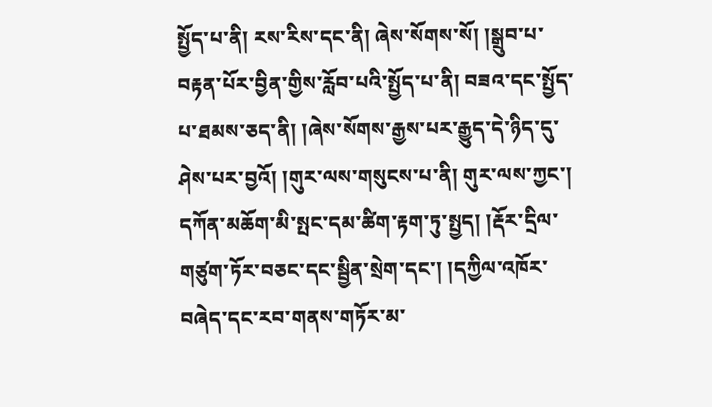སྤྱོད་པ་ནི། རས་རིས་དང་ནི། ཞེས་སོགས་སོ། །སྒྲུབ་པ་བརྟན་པོར་བྱིན་གྱིས་རློབ་པའི་སྤྱོད་པ་ནི། བཟའ་དང་སྤྱོད་པ་ཐམས་ཅད་ནི། །ཞེས་སོགས་རྒྱས་པར་རྒྱུད་དེ་ཉིད་དུ་ཤེས་པར་བྱའོ། །གུར་ལས་གསུངས་པ་ནི། གུར་ལས་ཀྱང་། དཀོན་མཆོག་མི་སྤང་དམ་ཚིག་རྟག་ཏུ་སྤྱད། །རྡོར་དྲིལ་གཙུག་ཏོར་བཅང་དང་སྦྱིན་སྲེག་དང་། །དཀྱིལ་འཁོར་བཞེད་དང་རབ་གནས་གཏོར་མ་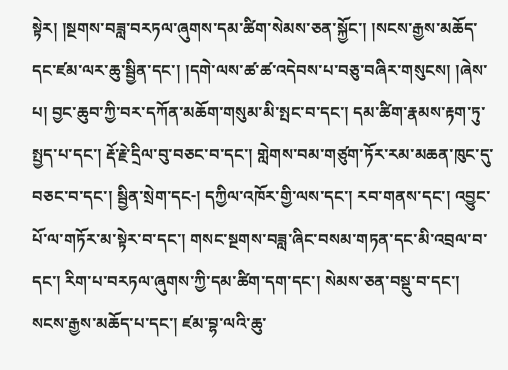སྟེར། །སྔགས་བཟླ་བརཏལ་ཞུགས་དམ་ཚིག་སེམས་ཅན་སྐྱོང་། །སངས་རྒྱས་མཆོད་དང་ཛམ་ལར་ཆུ་སྦྱིན་དང་། །དགེ་ལས་ཚ་ཚ་འདེབས་པ་བཅུ་བཞིར་གསུངས། །ཞེས་པ། བྱང་ཆུབ་ཀྱི་བར་དཀོན་མཆོག་གསུམ་མི་སྤང་བ་དང་། དམ་ཚིག་རྣམས་རྟག་ཏུ་སྤྱད་པ་དང་། རྡོ་རྗེ་དྲིལ་བུ་བཅང་བ་དང་། གླེགས་བམ་གཙུག་ཏོར་རམ་མཆན་ཁུང་དུ་བཅང་བ་དང་། སྦྱིན་སྲེག་དང-། དཀྱིལ་འཁོར་གྱི་ལས་དང་། རབ་གནས་དང་། འབྱུང་པོ་ལ་གཏོར་མ་སྟེར་བ་དང་། གསང་སྔགས་བཟླ་ཞིང་བསམ་གཏན་དང་མི་འབྲལ་བ་དང་། རིག་པ་བརཏལ་ཞུགས་ཀྱི་དམ་ཚིག་དག་དང་། སེམས་ཅན་བསྡུ་བ་དང་། སངས་རྒྱས་མཆོད་པ་དང་། ཛམ་བྷ་ལའི་ཆུ་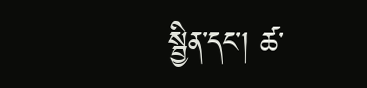སྦྱིན་དང་། ཚ་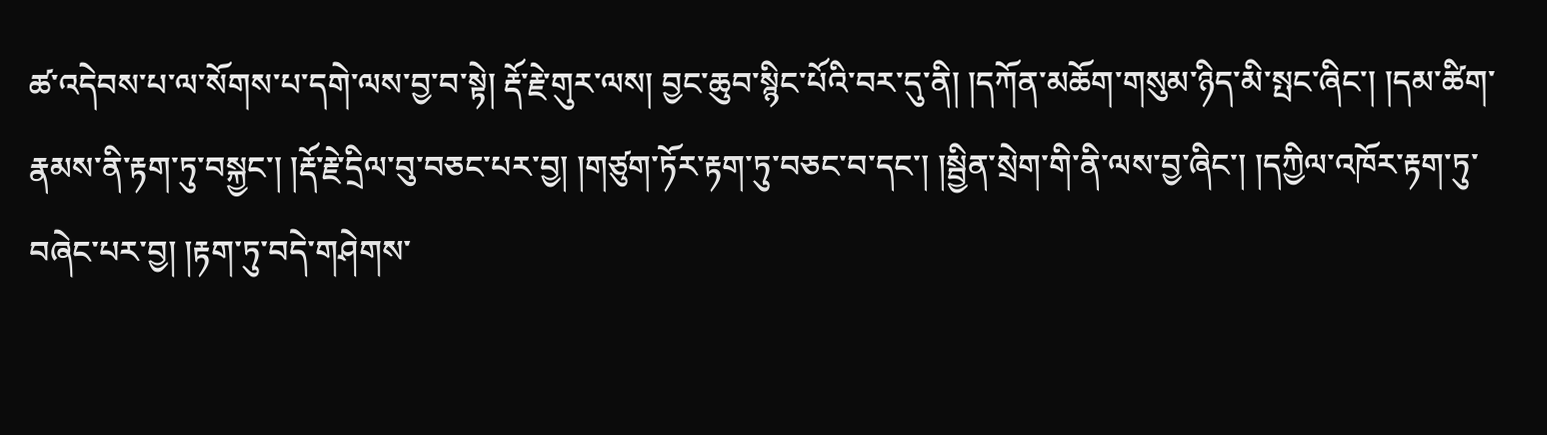ཚ་འདེབས་པ་ལ་སོགས་པ་དགེ་ལས་བྱ་བ་སྟེ། རྡོ་རྗེ་གུར་ལས། བྱང་ཆུབ་སྙིང་པོའི་བར་དུ་ནི། །དཀོན་མཆོག་གསུམ་ཉིད་མི་སྤང་ཞིང་། །དམ་ཚིག་རྣམས་ནི་རྟག་ཏུ་བསྐྱང་། །རྡོ་རྗེ་དྲིལ་བུ་བཅང་པར་བྱ། །གཙུག་ཏོར་རྟག་ཏུ་བཅང་བ་དང་། །སྦྱིན་སྲེག་གི་ནི་ལས་བྱ་ཞིང་། །དཀྱིལ་འཁོར་རྟག་ཏུ་བཞེང་པར་བྱ། །རྟག་ཏུ་བདེ་གཤེགས་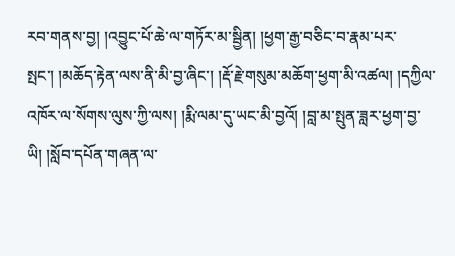རབ་གནས་བྱ། །འབྱུང་པོ་ཆེ་ལ་གཏོར་མ་སྦྱིན། །ཕྱག་རྒྱ་བཅིང་བ་རྣམ་པར་སྤང་། །མཆོད་རྟེན་ལས་ནི་མི་བྱ་ཞིང་། །རྡོ་རྗེ་གསུམ་མཆོག་ཕྱག་མི་འཚལ། །དཀྱིལ་འཁོར་ལ་སོགས་ལུས་ཀྱི་ལས། །རྨི་ལམ་དུ་ཡང་མི་བྱའོ། །བླ་མ་སྤུན་ཟླར་ཕྱག་བྱ་ཡི། །སློབ་དཔོན་གཞན་ལ་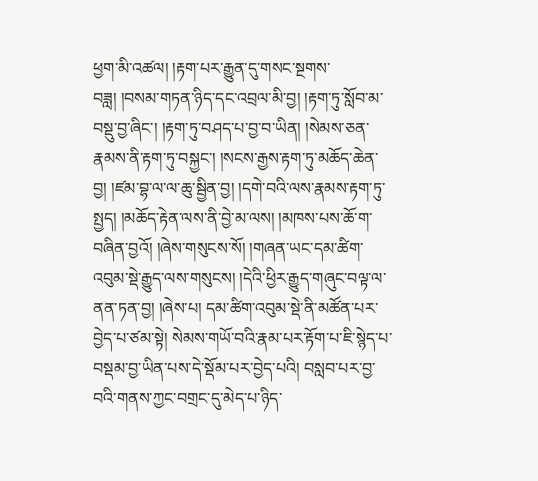ཕྱག་མི་འཚལ། །རྟག་པར་རྒྱུན་དུ་གསང་སྔགས་བཟླ། །བསམ་གཏན་ཉིད་དང་འབྲལ་མི་བྱ། །རྟག་ཏུ་སློབ་མ་བསྡུ་བྱ་ཞིང་། །རྟག་ཏུ་བཤད་པ་བྱ་བ་ཡིན། །སེམས་ཅན་རྣམས་ནི་རྟག་ཏུ་བསྐྱང་། །སངས་རྒྱས་རྟག་ཏུ་མཆོད་ཆེན་བྱ། །ཛམ་བྷ་ལ་ལ་ཆུ་སྦྱིན་བྱ། །དགེ་བའི་ལས་རྣམས་རྟག་ཏུ་སྤྱད། །མཆོད་རྟེན་ལས་ནི་བྱེ་མ་ལས། །མཁས་པས་ཆོ་ག་བཞིན་བྱའོ། །ཞེས་གསུངས་སོ། །གཞན་ཡང་དམ་ཚིག་འབུམ་སྡེ་རྒྱུད་ལས་གསུངས། །དེའི་ཕྱིར་རྒྱུད་གཞུང་བལྟ་ལ་ནན་ཏན་བྱ། །ཞེས་པ། དམ་ཚིག་འབུམ་སྡེ་ནི་མཚོན་པར་བྱེད་པ་ཙམ་སྟེ། སེམས་གཡོ་བའི་རྣམ་པར་རྟོག་པ་ཇི་སྙེད་པ་བསྡམ་བྱ་ཡིན་པས་དེ་སྡོམ་པར་བྱེད་པའི། བསླབ་པར་བྱ་བའི་གནས་ཀྱང་བགྲང་དུ་མེད་པ་ཉིད་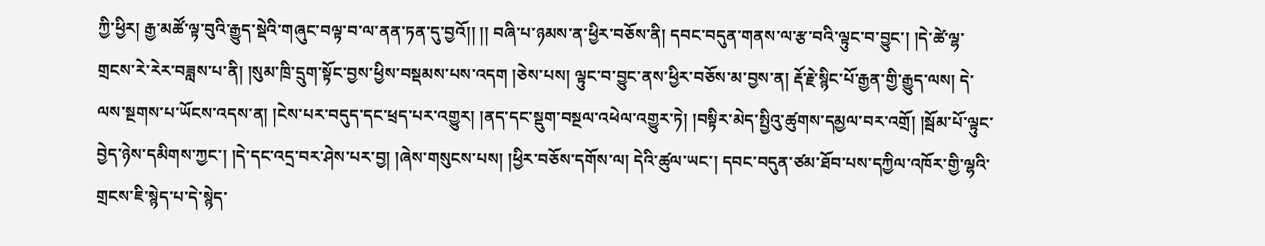ཀྱི་ཕྱིར། རྒྱ་མཚོ་ལྟ་བུའི་རྒྱུད་སྡེའི་གཞུང་བལྟ་བ་ལ་ནན་ཏན་དུ་བྱའོ།། །། བཞི་པ་ཉམས་ན་ཕྱིར་བཅོས་ནི། དབང་བདུན་གནས་ལ་རྩ་བའི་ལྟུང་བ་བྱུང་། །དེ་ཚེ་ལྷ་གྲངས་རེ་རེར་བཟླས་པ་ནི། །སུམ་ཁྲི་དྲུག་སྟོང་བྱས་ཕྱིས་བསྡམས་པས་འདག །ཅེས་པས། ལྟུང་བ་བྱུང་ནས་ཕྱིར་བཅོས་མ་བྱས་ན། རྡོ་རྗེ་སྙིང་པོ་རྒྱན་གྱི་རྒྱུད་ལས། དེ་ལས་སྔགས་པ་ཡོངས་འདས་ན། །ངེས་པར་བདུད་དང་ཕྲད་པར་འགྱུར། །ནད་དང་སྡུག་བསྔལ་འཕེལ་འགྱུར་ཏེ། །བསྟིར་མེད་སྤྱིའུ་ཚུགས་དམྱལ་བར་འགྲོ། །སྦོམ་པོ་ལྟུང་བྱེད་ཉེས་དམིགས་ཀྱང་། །དེ་དང་འདྲ་བར་ཤེས་པར་བྱ། །ཞེས་གསུངས་པས། །ཕྱིར་བཅོས་དགོས་ལ། དེའི་ཚུལ་ཡང་། དབང་བདུན་ཙམ་ཐོབ་པས་དཀྱིལ་འཁོར་གྱི་ལྷའི་གྲངས་ཇི་སྙེད་པ་དེ་སྙེད་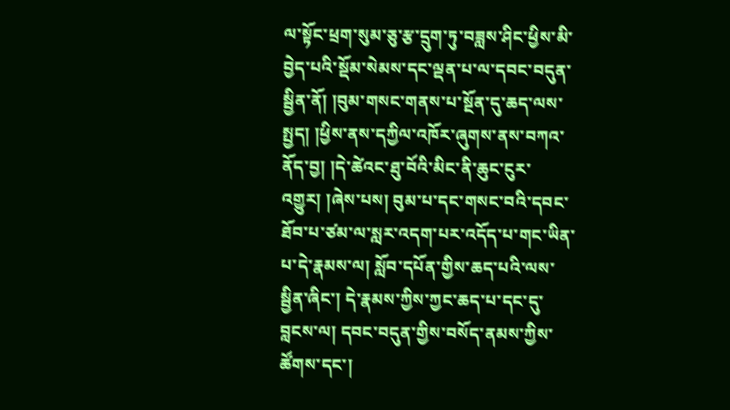ལ་སྟོང་ཕྲག་སུམ་ཅུ་རྩ་དྲུག་ཏུ་བཟླས་ཤིང་ཕྱིས་མི་བྱེད་པའི་སྡོམ་སེམས་དང་ལྡན་པ་ལ་དབང་བདུན་སྦྱིན་ནོ། །བུམ་གསང་གནས་པ་སྔོན་དུ་ཆད་ལས་སྤྱད། །ཕྱིས་ནས་དཀྱིལ་འཁོར་ཞུགས་ནས་བཀའ་ནོད་བྱ། །དེ་ཚེའང་ཐུ་བོའི་མིང་ནི་ཆུང་ངུར་འགྱུར། །ཞེས་པས། བུམ་པ་དང་གསང་བའི་དབང་ཐོབ་པ་ཙམ་ལ་སླར་འདག་པར་འདོད་པ་གང་ཡིན་པ་དེ་རྣམས་ལ། སློབ་དཔོན་གྱིས་ཆད་པའི་ལས་སྦྱིན་ཞིང་། དེ་རྣམས་ཀྱིས་ཀྱང་ཆད་པ་དང་དུ་བླངས་ལ། དབང་བདུན་གྱིས་བསོད་ནམས་ཀྱིས་ཚོགས་དང་།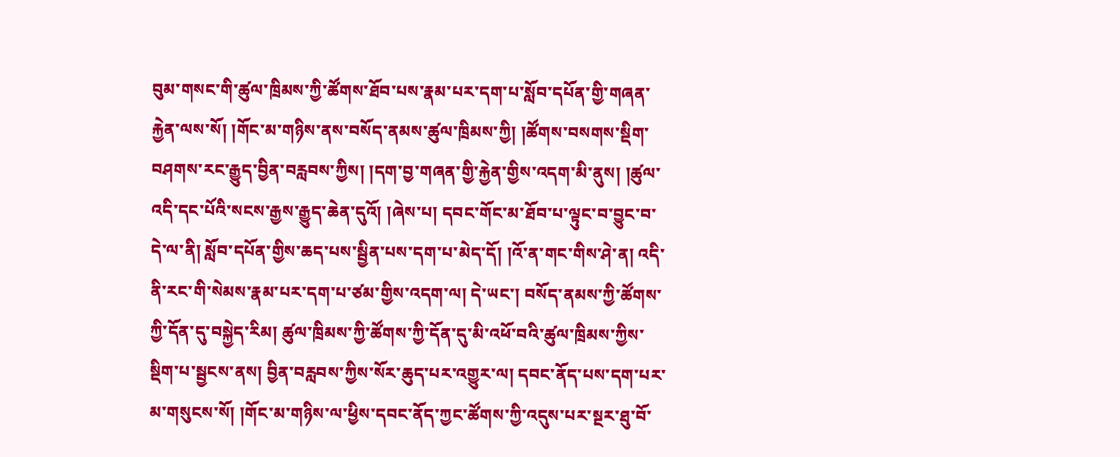བུམ་གསང་གི་ཚུལ་ཁྲིམས་ཀྱི་ཚོགས་ཐོབ་པས་རྣམ་པར་དག་པ་སློབ་དཔོན་གྱི་གཞན་རྐྱེན་ལས་སོ། །གོང་མ་གཉིས་ནས་བསོད་ནམས་ཚུལ་ཁྲིམས་ཀྱི། །ཚོགས་བསགས་སྡིག་བཤགས་རང་རྒྱུད་བྱིན་བརླབས་ཀྱིས། །དག་བྱ་གཞན་གྱི་རྐྱེན་གྱིས་འདག་མི་ནུས། །ཚུལ་འདི་དང་པོའི་སངས་རྒྱས་རྒྱུད་ཆེན་དུའོ། །ཞེས་པ། དབང་གོང་མ་ཐོབ་པ་ལྟུང་བ་བྱུང་བ་དེ་ལ་ནི། སློབ་དཔོན་གྱིས་ཆད་པས་སྦྱིན་པས་དག་པ་མེད་དོ། །འོ་ན་གང་གིས་ཤེ་ན། འདི་ནི་རང་གི་སེམས་རྣམ་པར་དག་པ་ཙམ་གྱིས་འདག་ལ། དེ་ཡང་། བསོད་ནམས་ཀྱི་ཚོགས་ཀྱི་དོན་དུ་བསྐྱེད་རིམ། ཚུལ་ཁྲིམས་ཀྱི་ཚོགས་ཀྱི་དོན་དུ་མི་འཕོ་བའི་ཚུལ་ཁྲིམས་ཀྱིས་སྡིག་པ་སྦྱངས་ནས། བྱིན་བརླབས་ཀྱིས་སོར་ཆུད་པར་འགྱུར་ལ། དབང་ནོད་པས་དག་པར་མ་གསུངས་སོ། །གོང་མ་གཉིས་ལ་ཕྱིས་དབང་ནོད་ཀྱང་ཚོགས་ཀྱི་འདུས་པར་སྔར་ཐུ་བོ་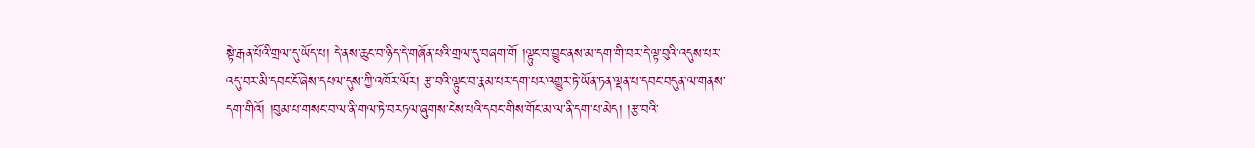སྟེ་རྒན་པོའི་གྲལ་དུ་ཡོད་པ། དེ་ནས་ཆུང་བ་ཉིད་དེ་གཞོན་པའི་གྲལ་དུ་བཞག་གོ །ལྟུང་བ་བྱུང་ནས་མ་དག་གི་བར་དེ་ལྟ་བུའི་འདུས་པར་འདུ་བར་མི་དབང་ངོ་ཞེས་དཔལ་དུས་ཀྱི་འཁོར་ལོར། རྩ་བའི་ལྟུང་བ་རྣམ་པར་དག་པར་འགྱུར་ཏེ་ཡོན་ཏན་ལྡན་པ་དབང་བདུན་ལ་གནས་དག་གིའོ། །བུམ་པ་གསང་བ་ལ་ནི་གལ་ཏེ་བརཏལ་ཞུགས་ངེས་པའི་དབང་གིས་གོང་མ་ལ་ནི་དག་པ་མེད། །རྩ་བའི་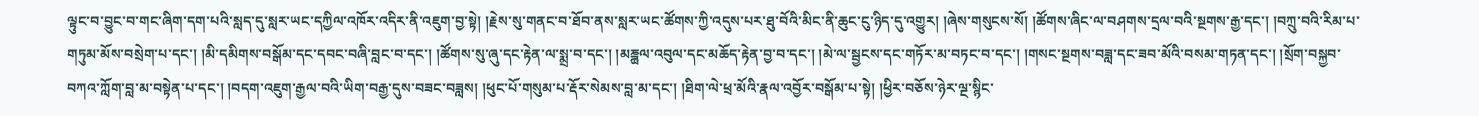ལྟུང་བ་བྱུང་བ་གང་ཞིག་དག་པའི་སླད་དུ་སླར་ཡང་དཀྱིལ་འཁོར་འདིར་ནི་འཇུག་བྱ་སྟེ། །རྗེས་སུ་གནང་བ་ཐོབ་ནས་སླར་ཡང་ཚོགས་ཀྱི་འདུས་པར་ཐུ་བོའི་མིང་ནི་ཆུང་ངུ་ཉིད་དུ་འགྱུར། །ཞེས་གསུངས་སོ། །ཚོགས་ཞིང་ལ་བཤགས་དྲལ་བའི་སྔགས་རྒྱ་དང་། །བཀྲུ་བའི་རིམ་པ་གཏུམ་མོས་བསྲེག་པ་དང་། །མི་དམིགས་བསྒོམ་དང་དབང་བཞི་བླང་བ་དང་། །ཚོགས་སུ་ཞུ་དང་རྟེན་ལ་སྨྲ་བ་དང་། །མཎྜྻལ་འབུལ་དང་མཆོད་རྟེན་བྱ་བ་དང་། །མེ་ལ་སྦྱངས་དང་གཏོར་མ་བཏང་བ་དང་། །གསང་སྔགས་བཟླ་དང་ཟབ་མོའི་བསམ་གཏན་དང་། །སྲོག་བསྐྱབ་བཀའ་ཀློག་བླ་མ་བསྟེན་པ་དང་། །བདག་འཇུག་རྒྱལ་བའི་ཡིག་བརྒྱ་དུས་བཟང་བཟླས། །ཕུང་པོ་གསུམ་པ་རྡོར་སེམས་བླ་མ་དང་། །ཐིག་ལེ་ཕྲ་མོའི་རྣལ་འབྱོར་བསྒོམ་པ་སྟེ། །ཕྱིར་བཅོས་ཉེར་ལྔ་སྙིང་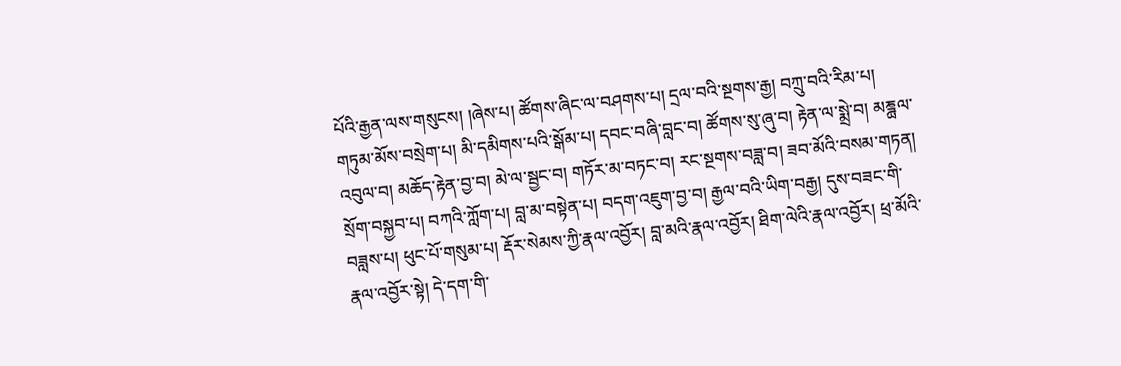པོའི་རྒྱན་ལས་གསུངས། །ཞེས་པ། ཚོགས་ཞིང་ལ་བཤགས་པ། དྲལ་བའི་སྔགས་རྒྱ། བཀྲུ་བའི་རིམ་པ། གཏུམ་མོས་བསྲེག་པ། མི་དམིགས་པའི་སྒོམ་པ། དབང་བཞི་བླང་བ། ཚོགས་སུ་ཞུ་བ། རྟེན་ལ་སྨྲེ་བ། མཎྜྻལ་འབུལ་བ། མཆོད་རྟེན་བྱ་བ། མེ་ལ་སྦྱང་བ། གཏོར་མ་བཏང་བ། རང་སྔགས་བཟླ་བ། ཟབ་མོའི་བསམ་གཏན། སྲོག་བསྐྱབ་པ། བཀའི་ཀློག་པ། བླ་མ་བསྟེན་པ། བདག་འཇུག་བྱ་བ། རྒྱལ་བའི་ཡིག་བརྒྱ། དུས་བཟང་གི་བཟླས་པ། ཕུང་པོ་གསུམ་པ། རྡོར་སེམས་ཀྱི་རྣལ་འབྱོར། བླ་མའི་རྣལ་འབྱོར། ཐིག་ལེའི་རྣལ་འབྱོར། ཕྲ་མོའི་རྣལ་འབྱོར་སྟེ། དེ་དག་གི་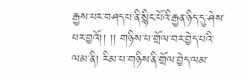རྒྱས་པར་བཤད་པ་ནི་སྙིང་པོའི་རྒྱན་ཉིད་དུ་ཤེས་པར་བྱའོ།། །། གཉིས་པ་གྲོལ་བར་བྱེད་པའི་ལམ་ནི། རིམ་པ་གཉིས་ནི་གྲོལ་བྱེད་ལམ་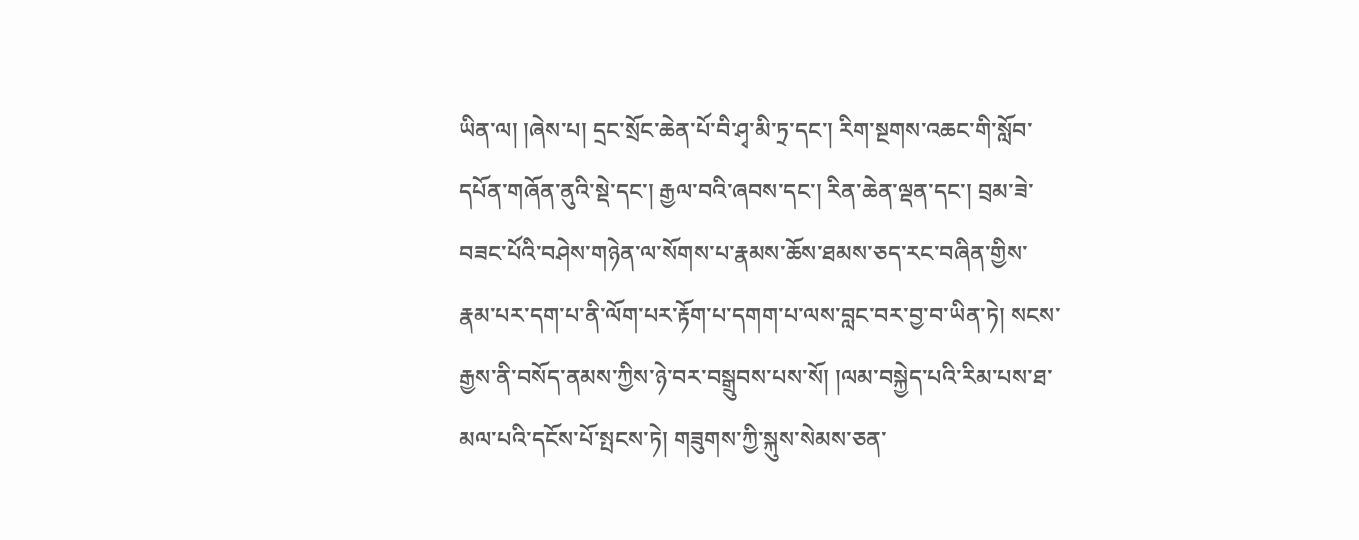ཡིན་ལ། །ཞེས་པ། དྲང་སྲོང་ཆེན་པོ་བི་ཤྭ་མི་ཏྲ་དང་། རིག་སྔགས་འཆང་གི་སློབ་དཔོན་གཞོན་ནུའི་སྡེ་དང་། རྒྱལ་བའི་ཞབས་དང་། རིན་ཆེན་ལྡན་དང་། བྲམ་ཟེ་བཟང་པོའི་བཤེས་གཉེན་ལ་སོགས་པ་རྣམས་ཆོས་ཐམས་ཅད་རང་བཞིན་གྱིས་རྣམ་པར་དག་པ་ནི་ལོག་པར་རྟོག་པ་དགག་པ་ལས་བླང་བར་བྱ་བ་ཡིན་ཏེ། སངས་རྒྱས་ནི་བསོད་ནམས་ཀྱིས་ཉེ་བར་བསྒྲུབས་པས་སོ། །ལམ་བསྐྱེད་པའི་རིམ་པས་ཐ་མལ་པའི་དངོས་པོ་སྤངས་ཏེ། གཟུགས་ཀྱི་སྐུས་སེམས་ཅན་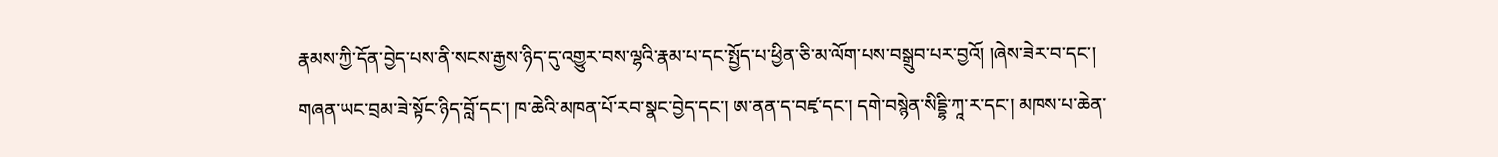རྣམས་ཀྱི་དོན་བྱེད་པས་ནི་སངས་རྒྱས་ཉིད་དུ་འགྱུར་བས་ལྷའི་རྣམ་པ་དང་སྤྱོད་པ་ཕྱིན་ཅི་མ་ལོག་པས་བསྒྲུབ་པར་བྱའོ། །ཞེས་ཟེར་བ་དང་། གཞན་ཡང་བྲམ་ཟེ་སྟོང་ཉིད་བློ་དང་། ཁ་ཆེའི་མཁན་པོ་རབ་སྣང་བྱེད་དང་། ཨ་ནན་ད་བཛྭ་དང་། དགེ་བསྙེན་སིདྡྷི་ཀཱ་ར་དང་། མཁས་པ་ཆེན་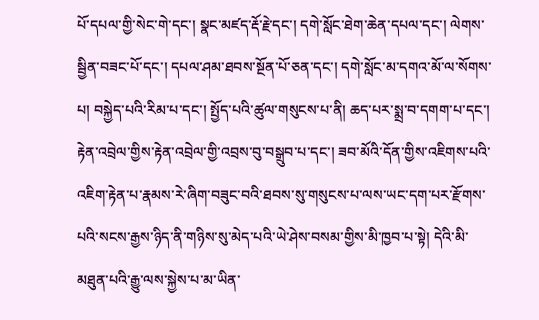པོ་དཔལ་གྱི་སེང་གེ་དང་། སྣང་མཛད་རྡོ་རྗེ་དང་། དགེ་སློང་ཐེག་ཆེན་དཔལ་དང་། ལེགས་སྦྱིན་བཟང་པོ་དང་། དཔལ་ཤམ་ཐབས་སྔོན་པོ་ཅན་དང་། དགེ་སློང་མ་དགའ་མོ་ལ་སོགས་པ། བསྐྱེད་པའི་རིམ་པ་དང་། སྤྱོད་པའི་ཚུལ་གསུངས་པ་ནི། ཆད་པར་སྨྲ་བ་དགག་པ་དང་། རྟེན་འབྲེལ་གྱིས་རྟེན་འབྲེལ་གྱི་འབྲས་བུ་བསྒྲུབ་པ་དང་། ཟབ་མོའི་དོན་གྱིས་འཇིགས་པའི་འཇིག་རྟེན་པ་རྣམས་རེ་ཞིག་བཟུང་བའི་ཐབས་སུ་གསུངས་པ་ལས་ཡང་དག་པར་རྫོགས་པའི་སངས་རྒྱས་ཉིད་ནི་གཉིས་སུ་མེད་པའི་ཡེ་ཤེས་བསམ་གྱིས་མི་ཁྱབ་པ་སྟེ། དེའི་མི་མཐུན་པའི་རྒྱུ་ལས་སྐྱེས་པ་མ་ཡིན་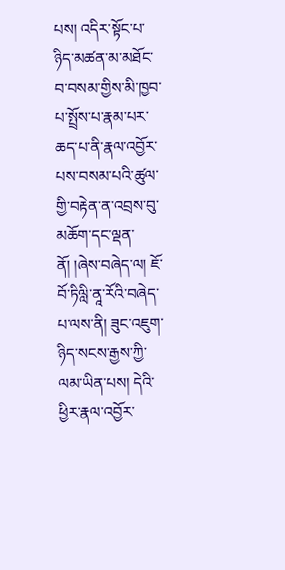པས། འདིར་སྟོང་པ་ཉིད་མཚན་མ་མཐོང་བ་བསམ་གྱིས་མི་ཁྱབ་པ་སྤྲོས་པ་རྣམ་པར་ཆད་པ་ནི་རྣལ་འབྱོར་པས་བསམ་པའི་ཚུལ་གྱི་བརྟེན་ན་འབྲས་བུ་མཆོག་དང་ལྡན་ནོ། །ཞེས་བཞེད་ལ། ཇོ་བོ་ཏིལླི་ནཱ་རོའི་བཞེད་པ་ལས་ནི། ཟུང་འཇུག་ཉིད་སངས་རྒྱས་ཀྱི་ལམ་ཡིན་པས། དེའི་ཕྱིར་རྣལ་འབྱོར་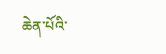ཆེན་པོའི་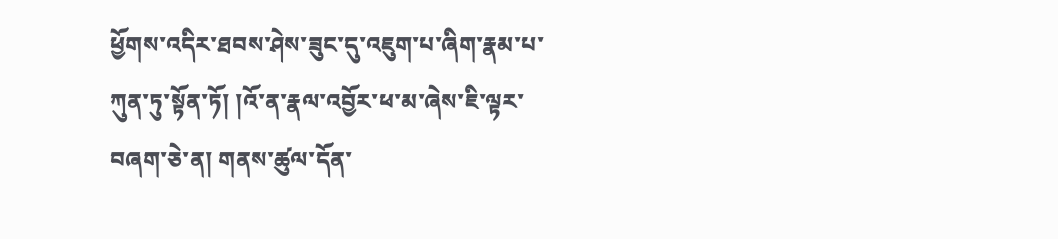ཕྱོགས་འདིར་ཐབས་ཤེས་ཟུང་དུ་འཇུག་པ་ཞིག་རྣམ་པ་ཀུན་ཏུ་སྟོན་ཏོ། །འོ་ན་རྣལ་འབྱོར་ཕ་མ་ཞེས་ཇི་ལྟར་བཞག་ཅེ་ན། གནས་ཚུལ་དོན་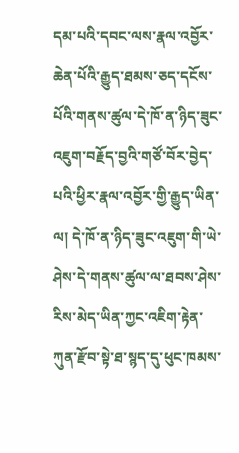དམ་པའི་དབང་ལས་རྣལ་འབྱོར་ཆེན་པོའི་རྒྱུད་ཐམས་ཅད་དངོས་པོའི་གནས་ཚུལ་དེ་ཁོ་ན་ཉིད་ཟུང་འཇུག་བརྗོད་བྱའི་གཙོ་བོར་བྱེད་པའི་ཕྱིར་རྣལ་འབྱོར་གྱི་རྒྱུད་ཡིན་ལ། དེ་ཁོ་ན་ཉིད་ཟུང་འཇུག་གི་ཡེ་ཤེས་དེ་གནས་ཚུལ་ལ་ཐབས་ཤེས་རིས་མེད་ཡིན་ཀྱང་འཇིག་རྟེན་ཀུན་རྫོབ་སྟེ་ཐ་སྙད་དུ་ཕུང་ཁམས་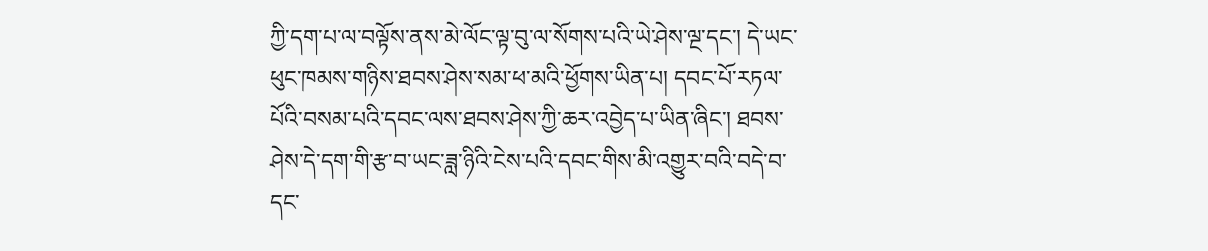ཀྱི་དག་པ་ལ་བལྟོས་ནས་མེ་ལོང་ལྟ་བུ་ལ་སོགས་པའི་ཡེ་ཤེས་ལྔ་དང་། དེ་ཡང་ཕུང་ཁམས་གཉིས་ཐབས་ཤེས་སམ་ཕ་མའི་ཕྱོགས་ཡིན་པ། དབང་པོ་རཏལ་པོའི་བསམ་པའི་དབང་ལས་ཐབས་ཤེས་ཀྱི་ཆར་འབྱེད་པ་ཡིན་ཞིང་། ཐབས་ཤེས་དེ་དག་གི་རྩ་བ་ཡང་ཟླ་ཉིའི་ངེས་པའི་དབང་གིས་མི་འགྱུར་བའི་བདེ་བ་དང་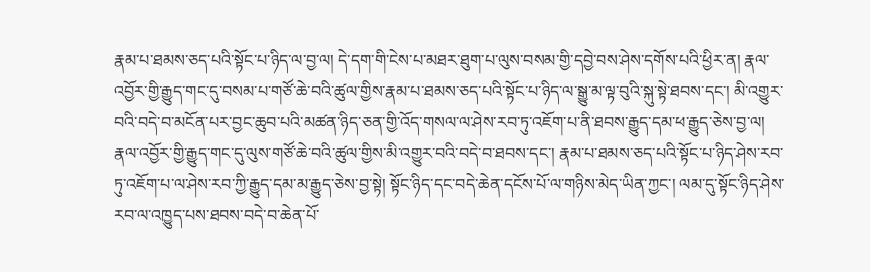རྣམ་པ་ཐམས་ཅད་པའི་སྟོང་པ་ཉིད་ལ་བྱ་ལ། དེ་དག་གི་ངེས་པ་མཐར་ཐུག་པ་ལུས་བསམ་གྱི་དབྱེ་བས་ཤེས་དགོས་པའི་ཕྱིར་ན། རྣལ་འབྱོར་གྱི་རྒྱུད་གང་དུ་བསམ་པ་གཙོ་ཆེ་བའི་ཚུལ་གྱིས་རྣམ་པ་ཐམས་ཅད་པའི་སྟོང་པ་ཉིད་ལ་སྒྱུ་མ་ལྟ་བུའི་སྐུ་སྟེ་ཐབས་དང་། མི་འགྱུར་བའི་བདེ་བ་མངོན་པར་བྱང་ཆུབ་པའི་མཚན་ཉིད་ཅན་གྱི་འོད་གསལ་ལ་ཤེས་རབ་ཏུ་འཇོག་པ་ནི་ཐབས་རྒྱུད་དམ་ཕ་རྒྱུད་ཅེས་བྱ་ལ། རྣལ་འབྱོར་གྱི་རྒྱུད་གང་དུ་ལུས་གཙོ་ཆེ་བའི་ཚུལ་གྱིས་མི་འགྱུར་བའི་བདེ་བ་ཐབས་དང་། རྣམ་པ་ཐམས་ཅད་པའི་སྟོང་པ་ཉིད་ཤེས་རབ་ཏུ་འཇོག་པ་ལ་ཤེས་རབ་ཀྱི་རྒྱུད་དམ་མ་རྒྱུད་ཅེས་བྱ་སྟེ། སྟོང་ཉིད་དང་བདེ་ཆེན་དངོས་པོ་ལ་གཉིས་མེད་ཡིན་ཀྱང་། ལམ་དུ་སྟོང་ཉིད་ཤེས་རབ་ལ་འཁྱུད་པས་ཐབས་བདེ་བ་ཆེན་པོ་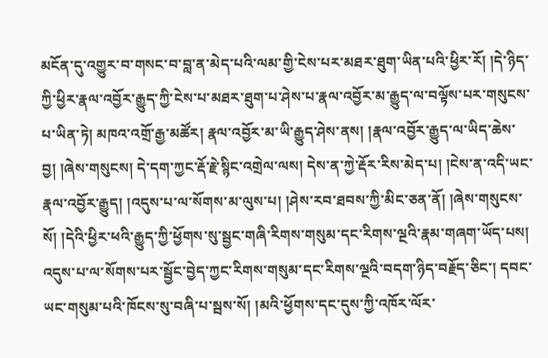མངོན་དུ་འགྱུར་བ་གསང་བ་བླ་ན་མེད་པའི་ལམ་གྱི་ངེས་པར་མཐར་ཐུག་ཡིན་པའི་ཕྱིར་རོ། །དེ་ཉིད་ཀྱི་ཕྱིར་རྣལ་འབྱོར་རྒྱུད་ཀྱི་ངེས་པ་མཐར་ཐུག་པ་ཤེས་པ་རྣལ་འབྱོར་མ་རྒྱུད་ལ་བལྟོས་པར་གསུངས་པ་ཡིན་ཏེ། མཁའ་འགྲོ་རྒྱ་མཚོར། རྣལ་འབྱོར་མ་ཡི་རྒྱུད་ཤེས་ནས། །རྣལ་འབྱོར་རྒྱུད་ལ་ཡིད་ཆེས་བྱ། །ཞེས་གསུངས། དེ་དག་ཀྱང་རྡོ་རྗེ་སྙིང་འགྲེལ་ལས། དེས་ན་ཀྱེ་རྡོར་རིས་མེད་པ། །ངེས་ན་འདི་ཡང་རྣལ་འབྱོར་རྒྱུད། །འདུས་པ་ལ་སོགས་མ་ལུས་པ། །ཤེས་རབ་ཐབས་ཀྱི་མིང་ཅན་ནོ། །ཞེས་གསུངས་སོ། །དེའི་ཕྱིར་ཕའི་རྒྱུད་ཀྱི་ཕྱོགས་སུ་སྦྱང་གཞི་རིགས་གསུམ་དང་རིགས་ལྔའི་རྣམ་གཞག་ཡོད་པས། འདུས་པ་ལ་སོགས་པར་སྦྱོང་བྱེད་ཀྱང་རིགས་གསུམ་དང་རིགས་ལྔའི་བདག་ཉིད་བརྗོད་ཅིང་། དབང་ཡང་གསུམ་པའི་ཁོངས་སུ་བཞི་པ་སྦས་སོ། །མའི་ཕྱོགས་དང་དུས་ཀྱི་འཁོར་ལོར་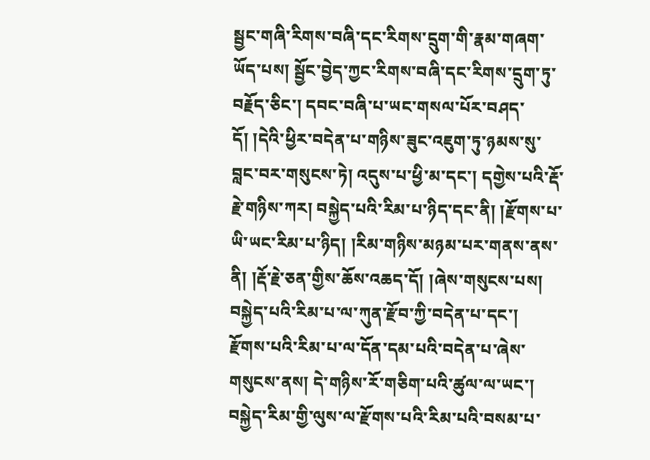སྦྱང་གཞི་རིགས་བཞི་དང་རིགས་དྲུག་གི་རྣམ་གཞག་ཡོད་པས། སྦྱོང་བྱེད་ཀྱང་རིགས་བཞི་དང་རིགས་དྲུག་ཏུ་བརྗོད་ཅིང་། དབང་བཞི་པ་ཡང་གསལ་པོར་བཤད་དོ། །དེའི་ཕྱིར་བདེན་པ་གཉིས་ཟུང་འཇུག་ཏུ་ཉམས་སུ་བླང་བར་གསུངས་ཏེ། འདུས་པ་ཕྱི་མ་དང་། དགྱེས་པའི་རྡོ་རྗེ་གཉིས་ཀར། བསྐྱེད་པའི་རིམ་པ་ཉིད་དང་ནི། །རྫོགས་པ་ཡི་ཡང་རིམ་པ་ཉིད། །རིམ་གཉིས་མཉམ་པར་གནས་ནས་ནི། །རྡོ་རྗེ་ཅན་གྱིས་ཆོས་འཆད་དོ། །ཞེས་གསུངས་པས། བསྐྱེད་པའི་རིམ་པ་ལ་ཀུན་རྫོབ་ཀྱི་བདེན་པ་དང་། རྫོགས་པའི་རིམ་པ་ལ་དོན་དམ་པའི་བདེན་པ་ཞེས་གསུངས་ནས། དེ་གཉིས་རོ་གཅིག་པའི་ཚུལ་ལ་ཡང་། བསྐྱེད་རིམ་གྱི་ལུས་ལ་རྫོགས་པའི་རིམ་པའི་བསམ་པ་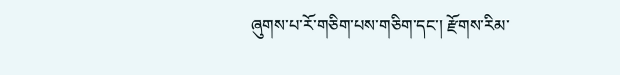ཞུགས་པ་རོ་གཅིག་པས་གཅིག་དང་། རྫོགས་རིམ་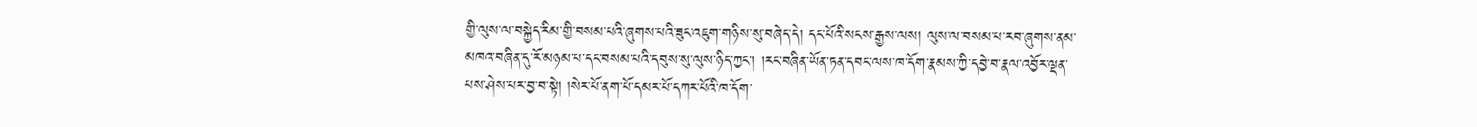གྱི་ལུས་ལ་བསྐྱེད་རིམ་གྱི་བསམ་པའི་ཞུགས་པའི་ཟུང་འཇུག་གཉིས་སུ་བཞེད་དེ། དང་པོའི་སངས་རྒྱས་ལས། ལུས་ལ་བསམ་པ་རབ་ཞུགས་ནམ་མཁའ་བཞིན་དུ་རོ་མཉམ་པ་དང་བསམ་པའི་དབུས་སུ་ལུས་ཉིད་ཀྱང་། །རང་བཞིན་ཡོན་ཏན་དབང་ལས་ཁ་དོག་རྣམས་ཀྱི་དབྱེ་བ་རྣལ་འབྱོར་ལྡན་པས་ཤེས་པར་བྱ་བ་སྟེ། །སེར་པོ་ནག་པོ་དམར་པོ་དཀར་པོའི་ཁ་དོག་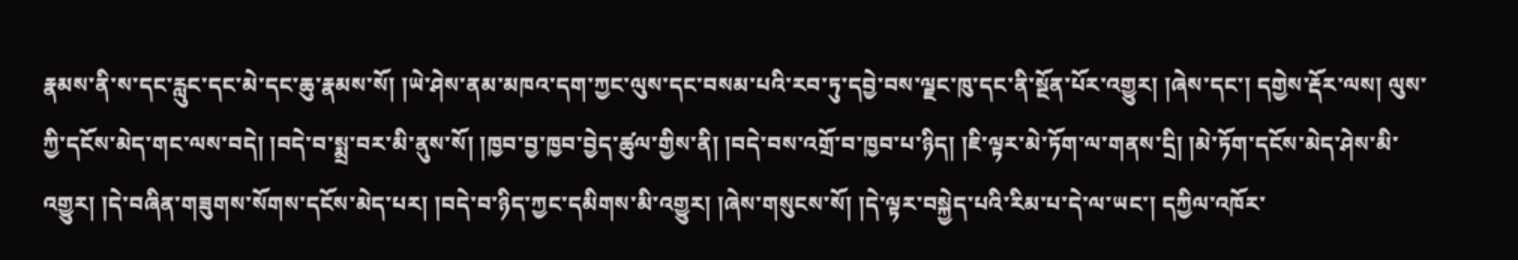རྣམས་ནི་ས་དང་རླུང་དང་མེ་དང་ཆུ་རྣམས་སོ། །ཡེ་ཤེས་ནམ་མཁའ་དག་ཀྱང་ལུས་དང་བསམ་པའི་རབ་ཏུ་དབྱེ་བས་ལྗང་ཁུ་དང་ནི་སྔོན་པོར་འགྱུར། །ཞེས་དང་། དགྱེས་རྡོར་ལས། ལུས་ཀྱི་དངོས་མེད་གང་ལས་བདེ། །བདེ་བ་སྨྲ་བར་མི་ནུས་སོ། །ཁྱབ་བྱ་ཁྱབ་བྱེད་ཚུལ་གྱིས་ནི། །བདེ་བས་འགྲོ་བ་ཁྱབ་པ་ཉིད། །ཇི་ལྟར་མེ་ཏོག་ལ་གནས་དྲི། །མེ་ཏོག་དངོས་མེད་ཤེས་མི་འགྱུར། །དེ་བཞིན་གཟུགས་སོགས་དངོས་མེད་པར། །བདེ་བ་ཉིད་ཀྱང་དམིགས་མི་འགྱུར། །ཞེས་གསུངས་སོ། །དེ་ལྟར་བསྐྱེད་པའི་རིམ་པ་དེ་ལ་ཡང་། དཀྱིལ་འཁོར་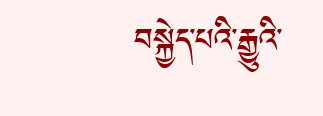བསྐྱེད་པའི་རྒྱུའི་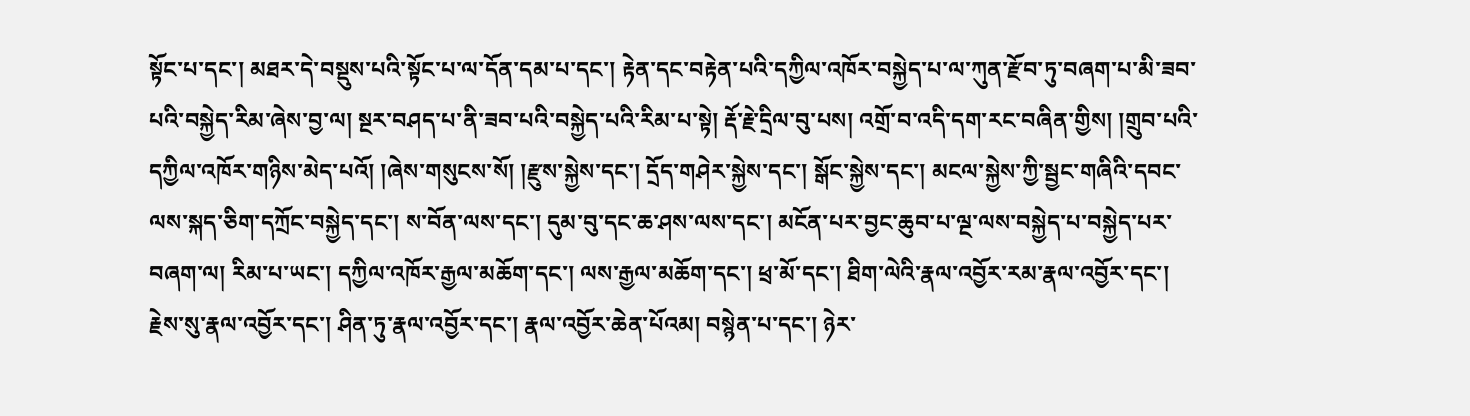སྟོང་པ་དང་། མཐར་དེ་བསྡུས་པའི་སྟོང་པ་ལ་དོན་དམ་པ་དང་། རྟེན་དང་བརྟེན་པའི་དཀྱིལ་འཁོར་བསྐྱེད་པ་ལ་ཀུན་རྫོབ་ཏུ་བཞག་པ་མི་ཟབ་པའི་བསྐྱེད་རིམ་ཞེས་བྱ་ལ། སྔར་བཤད་པ་ནི་ཟབ་པའི་བསྐྱེད་པའི་རིམ་པ་སྟེ། རྡོ་རྗེ་དྲིལ་བུ་པས། འགྲོ་བ་འདི་དག་རང་བཞིན་གྱིས། །གྲུབ་པའི་དཀྱིལ་འཁོར་གཉིས་མེད་པའོ། །ཞེས་གསུངས་སོ། །རྫུས་སྐྱེས་དང་། དྲོད་གཤེར་སྐྱེས་དང་། སྒོང་སྐྱེས་དང་། མངལ་སྐྱེས་ཀྱི་སྦྱང་གཞིའི་དབང་ལས་སྐད་ཅིག་དཀྲོང་བསྐྱེད་དང་། ས་བོན་ལས་དང་། དུམ་བུ་དང་ཆ་ཤས་ལས་དང་། མངོན་པར་བྱང་ཆུབ་པ་ལྔ་ལས་བསྐྱེད་པ་བསྐྱེད་པར་བཞག་ལ། རིམ་པ་ཡང་། དཀྱིལ་འཁོར་རྒྱལ་མཆོག་དང་། ལས་རྒྱལ་མཆོག་དང་། ཕྲ་མོ་དང་། ཐིག་ལེའི་རྣལ་འབྱོར་རམ་རྣལ་འབྱོར་དང་། རྗེས་སུ་རྣལ་འབྱོར་དང་། ཤིན་ཏུ་རྣལ་འབྱོར་དང་། རྣལ་འབྱོར་ཆེན་པོའམ། བསྙེན་པ་དང་། ཉེར་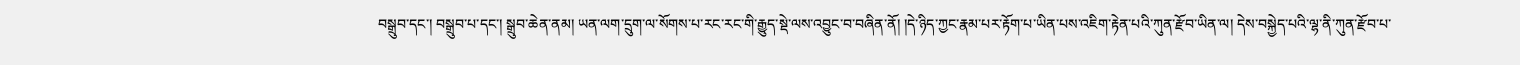བསྒྲུབ་དང་། བསྒྲུབ་པ་དང་། སྒྲུབ་ཆེན་ནམ། ཡན་ལག་དྲུག་ལ་སོགས་པ་རང་རང་གི་རྒྱུད་སྡེ་ལས་འབྱུང་བ་བཞིན་ནོ། །དེ་ཉིད་ཀྱང་རྣམ་པར་རྟོག་པ་ཡིན་པས་འཇིག་རྟེན་པའི་ཀུན་རྫོབ་ཡིན་ལ། དེས་བསྐྱེད་པའི་ལྷ་ནི་ཀུན་རྫོབ་པ་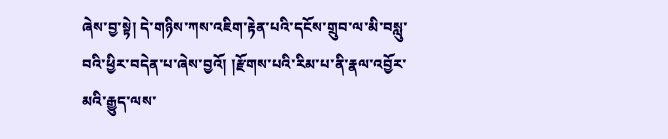ཞེས་བྱ་སྟེ། དེ་གཉིས་ཀས་འཇིག་རྟེན་པའི་དངོས་གྲུབ་ལ་མི་བསླུ་བའི་ཕྱིར་བདེན་པ་ཞེས་བྱའོ། །རྫོགས་པའི་རིམ་པ་ནི་རྣལ་འབྱོར་མའི་རྒྱུད་ལས་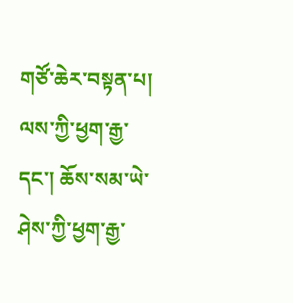གཙོ་ཆེར་བསྟན་པ། ལས་ཀྱི་ཕྱག་རྒྱ་དང་། ཆོས་སམ་ཡེ་ཤེས་ཀྱི་ཕྱག་རྒྱ་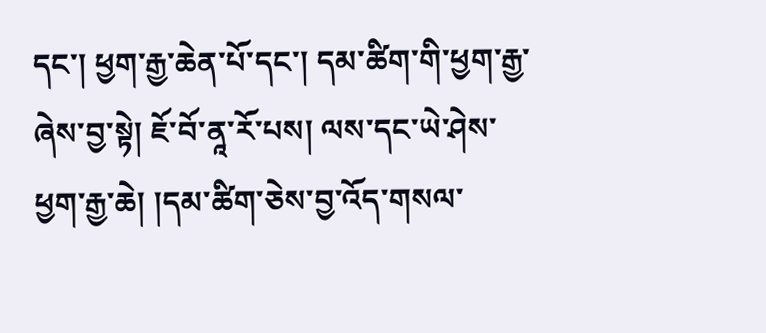དང་། ཕྱག་རྒྱ་ཆེན་པོ་དང་། དམ་ཚིག་གི་ཕྱག་རྒྱ་ཞེས་བྱ་སྟེ། ཇོ་བོ་ནཱ་རོ་པས། ལས་དང་ཡེ་ཤེས་ཕྱག་རྒྱ་ཆེ། །དམ་ཚིག་ཅེས་བྱ་འོད་གསལ་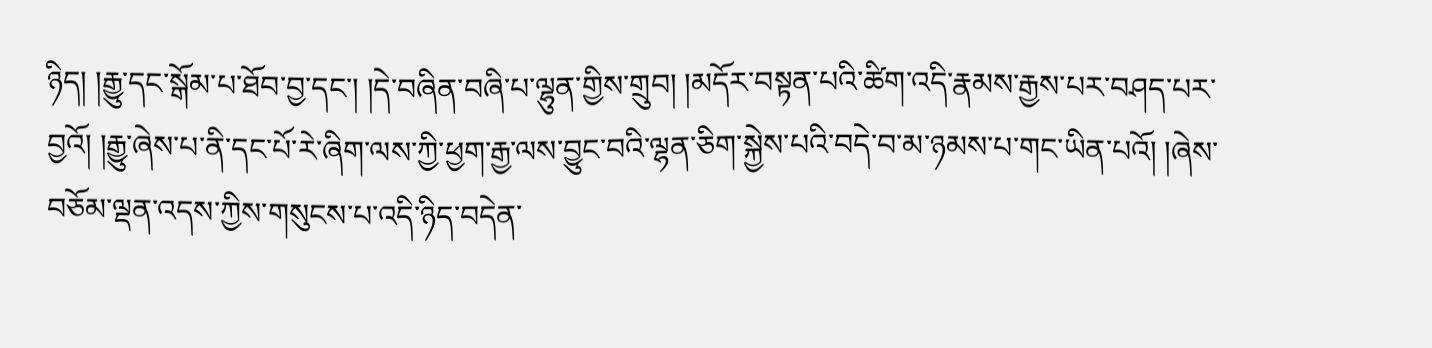ཉིད། །རྒྱུ་དང་སྒོམ་པ་ཐོབ་བྱ་དང་། །དེ་བཞིན་བཞི་པ་ལྷུན་གྱིས་གྲུབ། །མདོར་བསྟན་པའི་ཚིག་འདི་རྣམས་རྒྱས་པར་བཤད་པར་བྱའོ། །རྒྱུ་ཞེས་པ་ནི་དང་པོ་རེ་ཞིག་ལས་ཀྱི་ཕྱག་རྒྱ་ལས་བྱུང་བའི་ལྷན་ཅིག་སྐྱེས་པའི་བདེ་བ་མ་ཉམས་པ་གང་ཡིན་པའོ། །ཞེས་བཅོམ་ལྡན་འདས་ཀྱིས་གསུངས་པ་འདི་ཉིད་བདེན་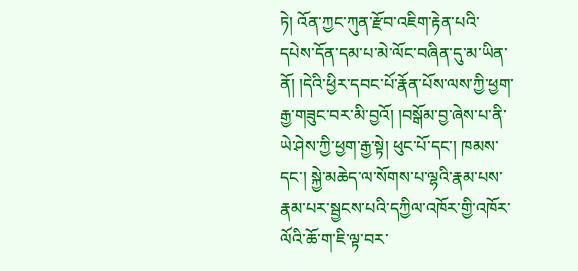ཏེ། འོན་ཀྱང་ཀུན་རྫོབ་འཇིག་རྟེན་པའི་དཔེས་དོན་དམ་པ་མེ་ལོང་བཞིན་དུ་མ་ཡིན་ནོ། །དེའི་ཕྱིར་དབང་པོ་རྣོན་པོས་ལས་ཀྱི་ཕྱག་རྒྱ་གཟུང་བར་མི་བྱའོ། །བསྒོམ་བྱ་ཞེས་པ་ནི་ཡེ་ཤེས་ཀྱི་ཕྱག་རྒྱ་སྟེ། ཕུང་པོ་དང་། ཁམས་དང་། སྐྱེ་མཆེད་ལ་སོགས་པ་ལྷའི་རྣམ་པས་རྣམ་པར་སྦྱངས་པའི་དཀྱིལ་འཁོར་གྱི་འཁོར་ལོའི་ཆོ་ག་ཇི་ལྟ་བར་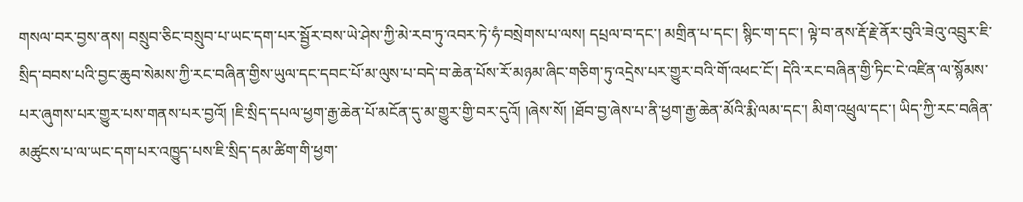གསལ་བར་བྱས་ནས། བསྲུབ་ཅིང་བསྲུབ་པ་ཡང་དག་པར་སྦྱོར་བས་ཡེ་ཤེས་ཀྱི་མེ་རབ་ཏུ་འབར་ཏེ་ཧཾ་བསྲེགས་པ་ལས། དཔྲལ་བ་དང་། མགྲིན་པ་དང་། སྙིང་ག་དང་། ལྟེ་བ་ནས་རྡོ་རྗེ་ནོར་བུའི་ཟེའུ་འབྲུར་ཇི་སྲིད་བབས་པའི་བྱང་ཆུབ་སེམས་ཀྱི་རང་བཞིན་གྱིས་ཡུལ་དང་དབང་པོ་མ་ལུས་པ་བདེ་བ་ཆེན་པོས་རོ་མཉམ་ཞིང་གཅིག་ཏུ་འདྲེས་པར་གྱུར་བའི་གོ་འཕང་ངོ་། དེའི་རང་བཞིན་གྱི་ཏིང་ངེ་འཛིན་ལ་སྙོམས་པར་ཞུགས་པར་གྱུར་པས་གནས་པར་བྱའོ། །ཇི་སྲིད་དཔལ་ཕྱག་རྒྱ་ཆེན་པོ་མངོན་དུ་མ་གྱུར་གྱི་བར་དུའོ། །ཞེས་སོ། །ཐོབ་བྱ་ཞེས་པ་ནི་ཕྱག་རྒྱ་ཆེན་མོའི་རྨི་ལམ་དང་། མིག་འཕྲུལ་དང་། ཡིད་ཀྱི་རང་བཞིན་མཚུངས་པ་ལ་ཡང་དག་པར་འཁྱུད་པས་ཇི་སྲིད་དམ་ཚིག་གི་ཕྱག་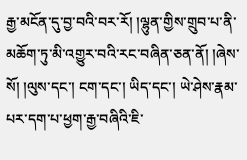རྒྱ་མངོན་དུ་བྱ་བའི་བར་རོ། །ལྷུན་གྱིས་གྲུབ་པ་ནི་མཆོག་ཏུ་མི་འགྱུར་བའི་རང་བཞིན་ཅན་ནོ། །ཞེས་སོ། །ལུས་དང་། ངག་དང་། ཡིད་དང་། ཡེ་ཤེས་རྣམ་པར་དག་པ་ཕྱག་རྒྱ་བཞིའི་ཇི་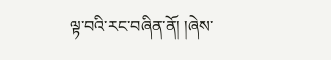ལྟ་བའི་རང་བཞིན་ནོ། །ཞེས་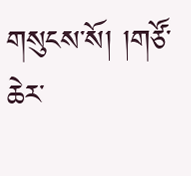གསུངས་སོ། །གཙོ་ཆེར་